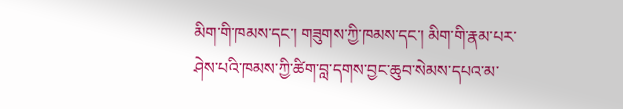མིག་གི་ཁམས་དང་། གཟུགས་ཀྱི་ཁམས་དང་། མིག་གི་རྣམ་པར་ཤེས་པའི་ཁམས་ཀྱི་ཚིག་བླ་དགས་བྱང་ཆུབ་སེམས་དཔའ་མ་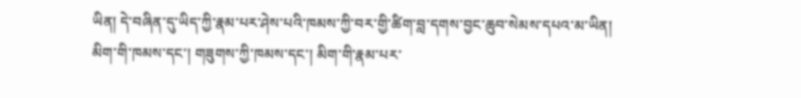ཡིན། དེ་བཞིན་དུ་ཡིད་ཀྱི་རྣམ་པར་ཤེས་པའི་ཁམས་ཀྱི་བར་གྱི་ཚིག་བླ་དགས་བྱང་ཆུབ་སེམས་དཔའ་མ་ཡིན། མིག་གི་ཁམས་དང་། གཟུགས་ཀྱི་ཁམས་དང་། མིག་གི་རྣམ་པར་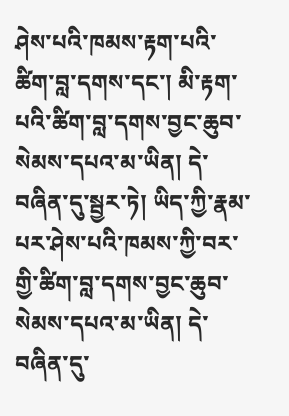ཤེས་པའི་ཁམས་རྟག་པའི་ཚིག་བླ་དགས་དང་། མི་རྟག་པའི་ཚིག་བླ་དགས་བྱང་ཆུབ་སེམས་དཔའ་མ་ཡིན། དེ་བཞིན་དུ་སྦྱར་ཏེ། ཡིད་ཀྱི་རྣམ་པར་ཤེས་པའི་ཁམས་ཀྱི་བར་གྱི་ཚིག་བླ་དགས་བྱང་ཆུབ་སེམས་དཔའ་མ་ཡིན། དེ་བཞིན་དུ་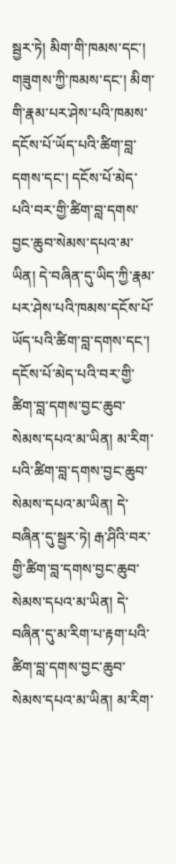སྦྱར་ཏེ། མིག་གི་ཁམས་དང་། གཟུགས་ཀྱི་ཁམས་དང་། མིག་གི་རྣམ་པར་ཤེས་པའི་ཁམས་དངོས་པོ་ཡོད་པའི་ཚིག་བླ་དགས་དང་། དངོས་པོ་མེད་པའི་བར་གྱི་ཚིག་བླ་དགས་བྱང་ཆུབ་སེམས་དཔའ་མ་ཡིན། དེ་བཞིན་དུ་ཡིད་ཀྱི་རྣམ་པར་ཤེས་པའི་ཁམས་དངོས་པོ་ཡོད་པའི་ཚིག་བླ་དགས་དང་། དངོས་པོ་མེད་པའི་བར་གྱི་ཚིག་བླ་དགས་བྱང་ཆུབ་སེམས་དཔའ་མ་ཡིན། མ་རིག་པའི་ཚིག་བླ་དགས་བྱང་ཆུབ་སེམས་དཔའ་མ་ཡིན། དེ་བཞིན་དུ་སྦྱར་ཏེ། རྒ་ཤིའི་བར་གྱི་ཚིག་བླ་དགས་བྱང་ཆུབ་སེམས་དཔའ་མ་ཡིན། དེ་བཞིན་དུ་མ་རིག་པ་རྟག་པའི་ཚིག་བླ་དགས་བྱང་ཆུབ་སེམས་དཔའ་མ་ཡིན། མ་རིག་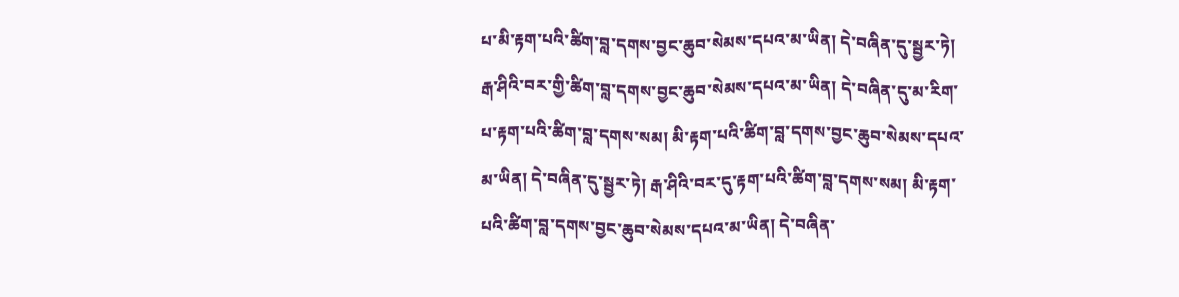པ་མི་རྟག་པའི་ཚིག་བླ་དགས་བྱང་ཆུབ་སེམས་དཔའ་མ་ཡིན། དེ་བཞིན་དུ་སྦྱར་ཏེ། རྒ་ཤིའི་བར་གྱི་ཚིག་བླ་དགས་བྱང་ཆུབ་སེམས་དཔའ་མ་ཡིན། དེ་བཞིན་དུ་མ་རིག་པ་རྟག་པའི་ཚིག་བླ་དགས་སམ། མི་རྟག་པའི་ཚིག་བླ་དགས་བྱང་ཆུབ་སེམས་དཔའ་མ་ཡིན། དེ་བཞིན་དུ་སྦྱར་ཏེ། རྒ་ཤིའི་བར་དུ་རྟག་པའི་ཚིག་བླ་དགས་སམ། མི་རྟག་པའི་ཚིག་བླ་དགས་བྱང་ཆུབ་སེམས་དཔའ་མ་ཡིན། དེ་བཞིན་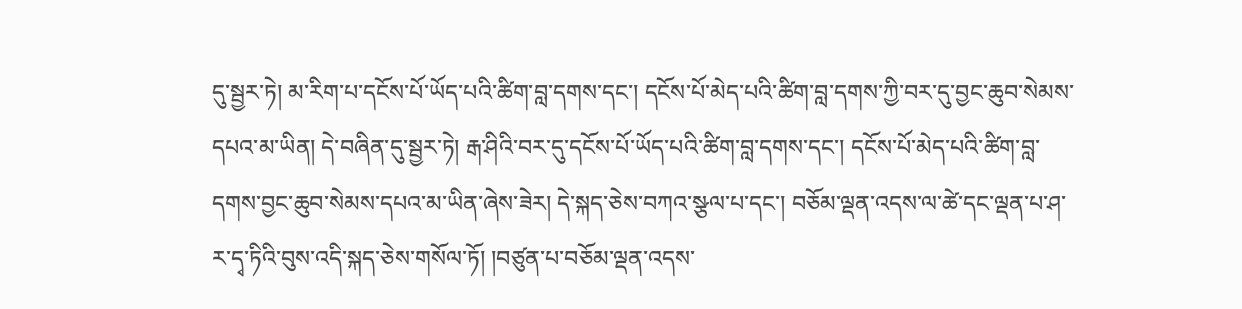དུ་སྦྱར་ཏེ། མ་རིག་པ་དངོས་པོ་ཡོད་པའི་ཚིག་བླ་དགས་དང་། དངོས་པོ་མེད་པའི་ཚིག་བླ་དགས་ཀྱི་བར་དུ་བྱང་ཆུབ་སེམས་དཔའ་མ་ཡིན། དེ་བཞིན་དུ་སྦྱར་ཏེ། རྒ་ཤིའི་བར་དུ་དངོས་པོ་ཡོད་པའི་ཚིག་བླ་དགས་དང་། དངོས་པོ་མེད་པའི་ཚིག་བླ་དགས་བྱང་ཆུབ་སེམས་དཔའ་མ་ཡིན་ཞེས་ཟེར། དེ་སྐད་ཅེས་བཀའ་སྩལ་པ་དང་། བཅོམ་ལྡན་འདས་ལ་ཚེ་དང་ལྡན་པ་ཤ་ར་དྭ་ཏིའི་བུས་འདི་སྐད་ཅེས་གསོལ་ཏོ། །བཙུན་པ་བཅོམ་ལྡན་འདས་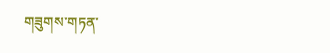གཟུགས་གཏན་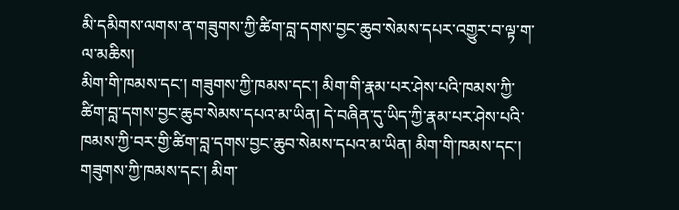མི་དམིགས་ལགས་ན་གཟུགས་ཀྱི་ཚིག་བླ་དགས་བྱང་ཆུབ་སེམས་དཔར་འགྱུར་བ་ལྟ་ག་ལ་མཆིས།
མིག་གི་ཁམས་དང་། གཟུགས་ཀྱི་ཁམས་དང་། མིག་གི་རྣམ་པར་ཤེས་པའི་ཁམས་ཀྱི་ཚིག་བླ་དགས་བྱང་ཆུབ་སེམས་དཔའ་མ་ཡིན། དེ་བཞིན་དུ་ཡིད་ཀྱི་རྣམ་པར་ཤེས་པའི་ཁམས་ཀྱི་བར་གྱི་ཚིག་བླ་དགས་བྱང་ཆུབ་སེམས་དཔའ་མ་ཡིན། མིག་གི་ཁམས་དང་། གཟུགས་ཀྱི་ཁམས་དང་། མིག་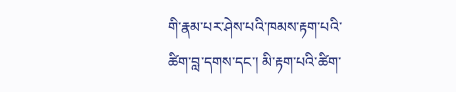གི་རྣམ་པར་ཤེས་པའི་ཁམས་རྟག་པའི་ཚིག་བླ་དགས་དང་། མི་རྟག་པའི་ཚིག་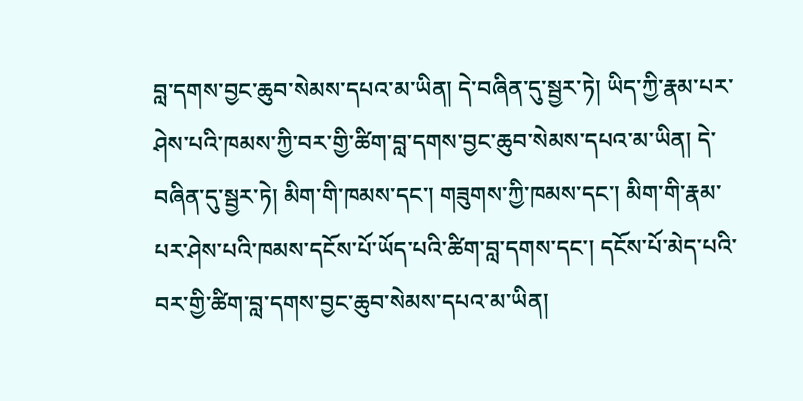བླ་དགས་བྱང་ཆུབ་སེམས་དཔའ་མ་ཡིན། དེ་བཞིན་དུ་སྦྱར་ཏེ། ཡིད་ཀྱི་རྣམ་པར་ཤེས་པའི་ཁམས་ཀྱི་བར་གྱི་ཚིག་བླ་དགས་བྱང་ཆུབ་སེམས་དཔའ་མ་ཡིན། དེ་བཞིན་དུ་སྦྱར་ཏེ། མིག་གི་ཁམས་དང་། གཟུགས་ཀྱི་ཁམས་དང་། མིག་གི་རྣམ་པར་ཤེས་པའི་ཁམས་དངོས་པོ་ཡོད་པའི་ཚིག་བླ་དགས་དང་། དངོས་པོ་མེད་པའི་བར་གྱི་ཚིག་བླ་དགས་བྱང་ཆུབ་སེམས་དཔའ་མ་ཡིན།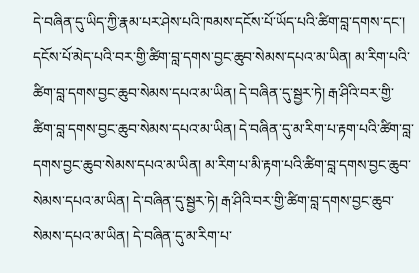དེ་བཞིན་དུ་ཡིད་ཀྱི་རྣམ་པར་ཤེས་པའི་ཁམས་དངོས་པོ་ཡོད་པའི་ཚིག་བླ་དགས་དང་། དངོས་པོ་མེད་པའི་བར་གྱི་ཚིག་བླ་དགས་བྱང་ཆུབ་སེམས་དཔའ་མ་ཡིན། མ་རིག་པའི་ཚིག་བླ་དགས་བྱང་ཆུབ་སེམས་དཔའ་མ་ཡིན། དེ་བཞིན་དུ་སྦྱར་ཏེ། རྒ་ཤིའི་བར་གྱི་ཚིག་བླ་དགས་བྱང་ཆུབ་སེམས་དཔའ་མ་ཡིན། དེ་བཞིན་དུ་མ་རིག་པ་རྟག་པའི་ཚིག་བླ་དགས་བྱང་ཆུབ་སེམས་དཔའ་མ་ཡིན། མ་རིག་པ་མི་རྟག་པའི་ཚིག་བླ་དགས་བྱང་ཆུབ་སེམས་དཔའ་མ་ཡིན། དེ་བཞིན་དུ་སྦྱར་ཏེ། རྒ་ཤིའི་བར་གྱི་ཚིག་བླ་དགས་བྱང་ཆུབ་སེམས་དཔའ་མ་ཡིན། དེ་བཞིན་དུ་མ་རིག་པ་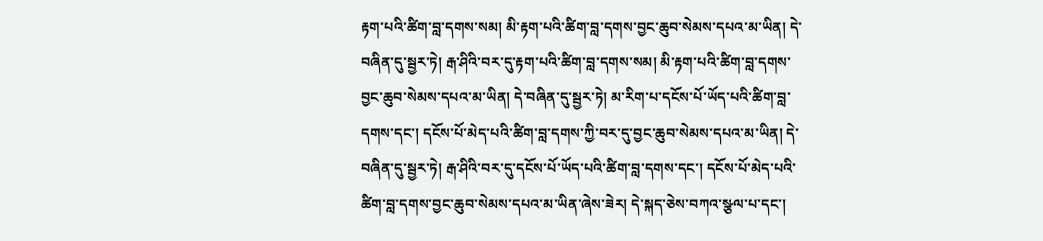རྟག་པའི་ཚིག་བླ་དགས་སམ། མི་རྟག་པའི་ཚིག་བླ་དགས་བྱང་ཆུབ་སེམས་དཔའ་མ་ཡིན། དེ་བཞིན་དུ་སྦྱར་ཏེ། རྒ་ཤིའི་བར་དུ་རྟག་པའི་ཚིག་བླ་དགས་སམ། མི་རྟག་པའི་ཚིག་བླ་དགས་བྱང་ཆུབ་སེམས་དཔའ་མ་ཡིན། དེ་བཞིན་དུ་སྦྱར་ཏེ། མ་རིག་པ་དངོས་པོ་ཡོད་པའི་ཚིག་བླ་དགས་དང་། དངོས་པོ་མེད་པའི་ཚིག་བླ་དགས་ཀྱི་བར་དུ་བྱང་ཆུབ་སེམས་དཔའ་མ་ཡིན། དེ་བཞིན་དུ་སྦྱར་ཏེ། རྒ་ཤིའི་བར་དུ་དངོས་པོ་ཡོད་པའི་ཚིག་བླ་དགས་དང་། དངོས་པོ་མེད་པའི་ཚིག་བླ་དགས་བྱང་ཆུབ་སེམས་དཔའ་མ་ཡིན་ཞེས་ཟེར། དེ་སྐད་ཅེས་བཀའ་སྩལ་པ་དང་།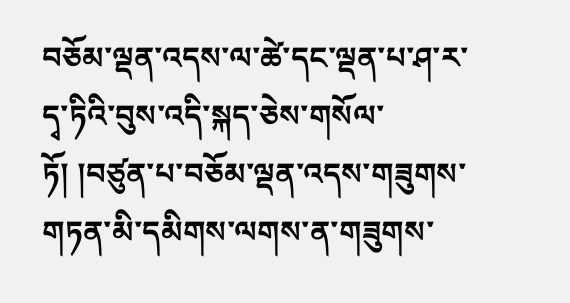བཅོམ་ལྡན་འདས་ལ་ཚེ་དང་ལྡན་པ་ཤ་ར་དྭ་ཏིའི་བུས་འདི་སྐད་ཅེས་གསོལ་ཏོ། །བཙུན་པ་བཅོམ་ལྡན་འདས་གཟུགས་གཏན་མི་དམིགས་ལགས་ན་གཟུགས་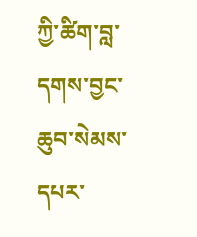ཀྱི་ཚིག་བླ་དགས་བྱང་ཆུབ་སེམས་དཔར་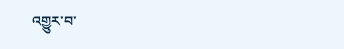འགྱུར་བ་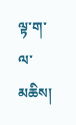ལྟ་ག་ལ་མཆིས།